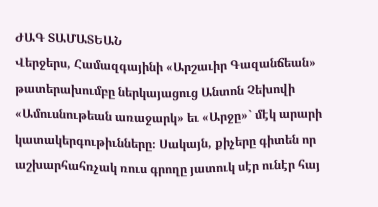ԺԱԳ ՏԱՄԱՏԵԱՆ
Վերջերս, Համազգայինի «Արշաւիր Գազանճեան» թատերախումբը ներկայացուց Անտոն Չեխովի «Ամուսնութեան առաջարկ» եւ «Արջը»` մէկ արարի կատակերգութիւնները։ Սակայն, քիչերը գիտեն որ աշխարհահռչակ ռուս գրողը յատուկ սէր ունէր հայ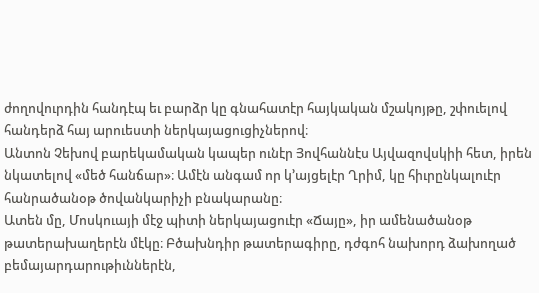ժողովուրդին հանդէպ եւ բարձր կը գնահատէր հայկական մշակոյթը, շփուելով հանդերձ հայ արուեստի ներկայացուցիչներով։
Անտոն Չեխով բարեկամական կապեր ունէր Յովհաննէս Այվազովսկիի հետ, իրեն նկատելով «մեծ հանճար»։ Ամէն անգամ որ կ՚այցելէր Ղրիմ, կը հիւրընկալուէր հանրածանօթ ծովանկարիչի բնակարանը։
Ատեն մը, Մոսկուայի մէջ պիտի ներկայացուէր «Ճայը», իր ամենածանօթ թատերախաղերէն մէկը։ Բծախնդիր թատերագիրը, դժգոհ նախորդ ձախողած բեմայարդարութիւններէն,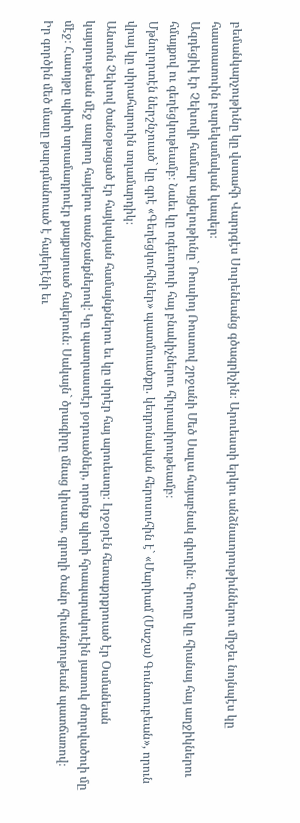բեմանկարչութիւնը կը վստահի Վարդգէս Սուրենեանց գծագրիչին։ Արուեստի երկու անձնաւորութիւններու միջեւ նոյնպէս կը հաստատուին բարեկամական կապեր։
Ազդեցիկ էր Չեխովի համար այցելութիւնը` Ռուսիոյ Ռոստով շրջանի Մեծ Սալա հայաբնակ գիւղին։ Գրողը կը հիանայ հայ աղջիկներու հմայքով ու գեղեցկութեամբ։ Նաեւ կը ոգեւորուի հայ բնակիչներու հիւրասիրութեամբ։
Մթնոլորտէն ներշնչուած` կը գրէ «Գեղեցկուհիներ» պատմուածքը. կեդրոնական հերոսուհին է` «Մարիամ (Մաշա) Գունտուբեան», որուն վրայ կը սիրահարուին տղամարդիկ։
Անտոն Չեխով ծանօթացած էր հայկական համայնքներու եւ կը սիրէր հայ արուեստը։ Լրջօրէն հետաքրքրուած էր Օսմանեան կայսրութեան մէջ ապրող հայերու տանջանքներով։ Կը պատրաստէր յօդուածներ, որոնք պիտի հրապարակուէին յատուկ ժողովածուի մը մէջ։ Հասոյթը պիտի տրամադրուէր քայքայուած հայերուն։ Սակայն` ծրագիրը մնաց կիսատ, գրողի ծանր հիւանդութեան պատճառով։
Իր գործին մեծ մասը թարգմանուած է հայերէնի եւ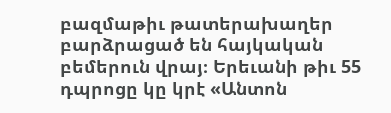բազմաթիւ թատերախաղեր բարձրացած են հայկական բեմերուն վրայ։ Երեւանի թիւ 55 դպրոցը կը կրէ «Անտոն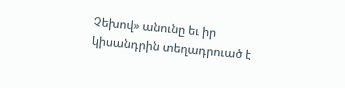Չեխով» անունը եւ իր կիսանդրին տեղադրուած է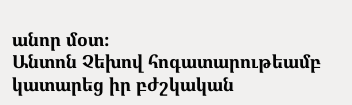անոր մօտ։
Անտոն Չեխով հոգատարութեամբ կատարեց իր բժշկական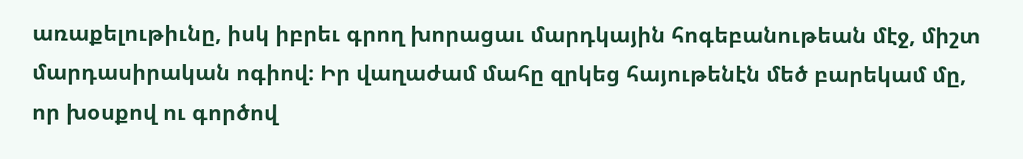առաքելութիւնը, իսկ իբրեւ գրող խորացաւ մարդկային հոգեբանութեան մէջ, միշտ մարդասիրական ոգիով։ Իր վաղաժամ մահը զրկեց հայութենէն մեծ բարեկամ մը, որ խօսքով ու գործով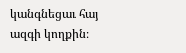կանգնեցաւ հայ ազգի կողքին։